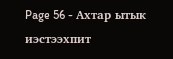Page 56 - Ахтар ытык иэстээхпит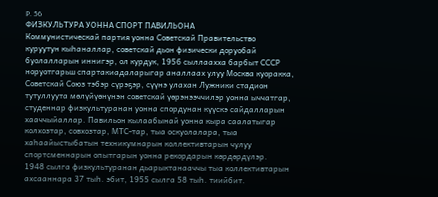P. 56
ФИЗКУЛЬТУРА УОННА СПОРТ ПАВИЛЬОНА
Коммунистическай партия уонна Советскай Правительство
куруутун кыһаналлар, советскай дьон физически доруобай
буолалларын иннигэр, ол курдук, 1956 сыллаахха барбыт СССР
норуотгарьш спартакиадаларыгар аналлаах улуу Москва куоракка,
Советскай Союз тэбэр сүрэҕэр, сүүнэ улахан Лужники стадион
тутуллуута мөлүйүөнүнэн советскай үөрэнээччилэр уонна ыччатгар,
студеннар физкультуранан уонна спордунан күүскэ сайдалларын
хааччыйаллар. Павильон кылаабынай уонна кыра саалатыгар
колхозтар, совхозтар, МТС-тар, тыа оскуолалара, тыа
хаһаайыстыбатын техникумнарын коллективтарын чулуу
спортсменнарын опытгарын уонна рекордарын көрдөрдүлэр.
1948 сылга физкультуранан дьарыктанааччы тыа коллективтарын
ахсааннара 37 тыһ. эбит, 1955 сылга 58 тыһ. тиийбит.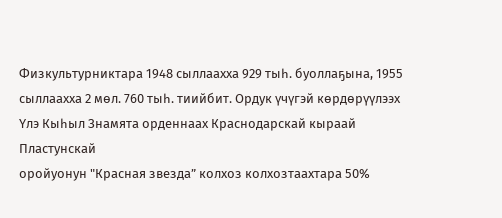Физкультурниктара 1948 сыллаахха 929 тыһ. буоллаҕына, 1955
сыллаахха 2 мөл. 760 тыһ. тиийбит. Ордук үчүгэй көрдөрүүлээх
Үлэ Кыһыл Знамята орденнаах Краснодарскай кыраай Пластунскай
оройуонун "Красная звезда” колхоз колхозтаахтара 50%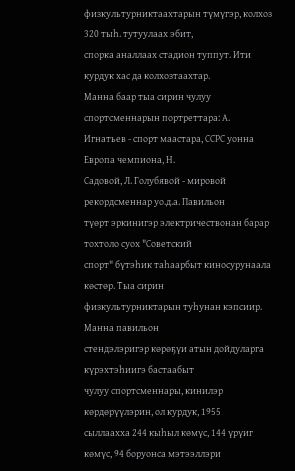физкультурниктаахтарын түмүгэр, колхоз 320 тыһ. тутуулаах эбит,
спорка аналлаах стадион туппут. Ити курдук хас да колхозтаахтар.
Манна баар тыа сирин чулуу спортсменнарын портреттара: А.
Игнатьев - спорт маастара, ССРС уонна Европа чемпиона, Н.
Садовой, Л. Голубявой - мировой рекордсменнар уо.д.а. Павильон
түөрт эркинигэр электричествонан барар тохтоло суох "Советский
спорт" бүтэһик таһаарбыт киносурунаала көстөр. Тыа сирин
физкультурниктарын туһунан кэпсиир. Манна павильон
стендэлэригэр көрөҕүи атын дойдуларга күрэхтэһиигэ бастаабыт
чулуу спортсменнары, кинилэр көрдөрүүлэрин, ол курдук, 1955
сыллаахха 244 кыһыл көмүс, 144 үрүиг көмүс, 94 боруонса мэтээллэри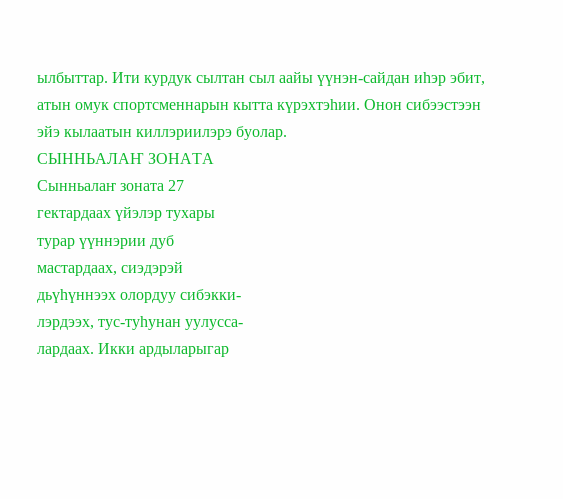ылбыттар. Ити курдук сылтан сыл аайы үүнэн-сайдан иһэр эбит,
атын омук спортсменнарын кытта күрэхтэһии. Онон сибээстээн
эйэ кылаатын киллэриилэрэ буолар.
СЫННЬАЛАҤ ЗОНАТА
Сынньалаҥ зоната 27
гектардаах үйэлэр тухары
турар үүннэрии дуб
мастардаах, сиэдэрэй
дьүһүннээх олордуу сибэкки-
лэрдээх, тус-туһунан уулусса-
лардаах. Икки ардыларыгар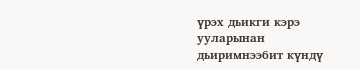үрэх дьикги кэрэ ууларынан
дьиримнээбит күндү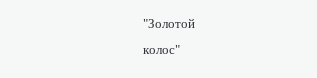"Золотой
колос"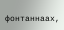фонтаннаах,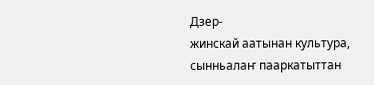Дзер-
жинскай аатынан культура,
сынньалаҥ пааркатыттан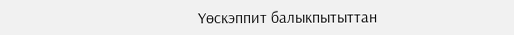Үөскэппит балыкпытыттан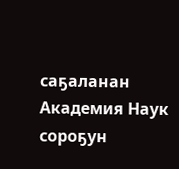саҕаланан Академия Наук
сороҕун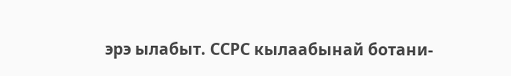эрэ ылабыт. ССРС кылаабынай ботани-